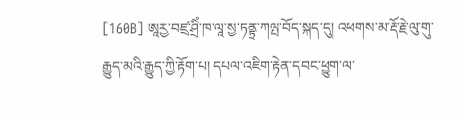[160B] ཨཱརྱ་བཛྲ་ཤྲིཾ་ཁ་ལཱ་སྱ་ཏནྟྲ་ཀལྤ་བོད་སྐད་དུ། འཕགས་མ་རྡོ་རྗེ་ལུ་གུ་རྒྱུད་མའི་རྒྱུད་ཀྱི་རྟོག་པ། དཔལ་འཇིག་རྟེན་དབང་ཕྱུག་ལ་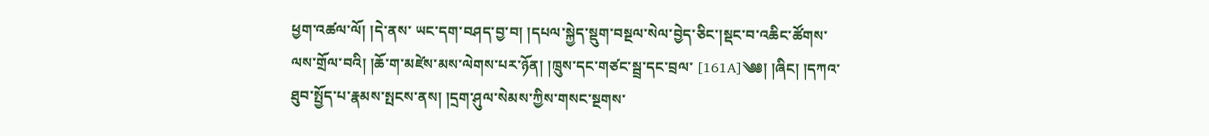ཕྱག་འཚལ་ལོ། །དེ་ནས་ ཡང་དག་བཤད་བྱ་བ། །དཔལ་སྐྱེད་སྡུག་བསྔལ་སེལ་བྱེད་ཅིང་།སྡང་བ་འཆིང་ཚོགས་ལས་གྲོལ་བའི། །ཆོ་ག་མཛེས་མས་ལེགས་པར་ཉོན། །ཁྲུས་དང་གཙང་སྦྲ་དང་བྲལ་ [161A]༄༅། །ཞིང། །དཀའ་ཐུབ་སྤྱོད་པ་རྣམས་སྤངས་ནས། །དྲག་ཤུལ་སེམས་ཀྱིས་གསང་སྔགས་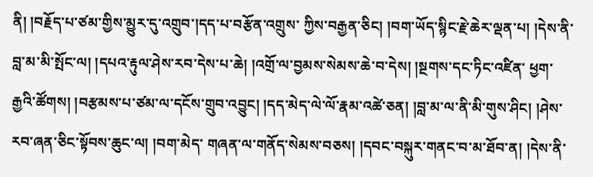ནི། །བརྗོད་པ་ཙམ་གྱིས་མྱུར་དུ་འགྲུབ་།དད་པ་བརྩོན་འགྲུས་ ཀྱིས་བརྒྱན་ཅིང། །བག་ཡོད་སྙིང་རྗེ་ཆེར་ལྡན་པ། །དེས་ནི་བླ་མ་མི་སྤོང་ལ། །དཔའ་རྟུལ་ཤེས་རབ་དེས་པ་ཆེ། །འགྲོ་ལ་བྱམས་སེམས་ཆེ་བ་དེས། །སྔགས་དང་ཏིང་འཛིན་ ཕྱག་རྒྱའི་ཚོགས། །བརྩམས་པ་ཙམ་ལ་དངོས་གྲུབ་འབྱུང། །དད་མེད་ལེ་ལོ་རྣམ་འཚེ་ཅན། །བླ་མ་ལ་ནི་མི་གུས་ཤིང། །ཤེས་རབ་ཞན་ཅིང་སྟོབས་ཆུང་ལ། །བག་མེད་ གཞན་ལ་གནོད་སེམས་བཅས། །དབང་བསྐུར་གནང་བ་མ་ཐོབ་ན། །དེས་ནི་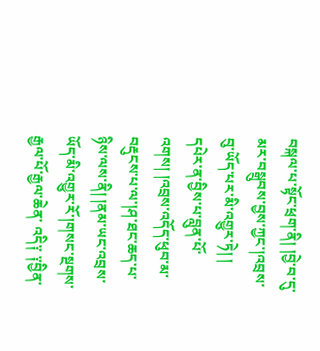བསྐལ་པ་སྟོང་ཕྲག་ནི། །བྱེ་བ་དུ་མར་བསྒྲུབས་བྱས་ཀྱང་།འབྲས་བུ་ཡོད་པར་མི་འགྱུར་ཏེ། ། དཔེར་ན་བྱིས་པ་བླུན་པོ་འགས། །འབྲས་འདོད་ཕུབ་མ་བརྡུངས་པ་ལ་།ཤ་ཐང་ཆད་པ་ཉིས་ལས་ནི། །ནམ་ཡང་འབྲས་ཡོད་མི་འགྱུར་རོ་།གསང་སྔགས་རྒྱལ་པོ་རྒྱལ་ཆེན་ འདི༑ ༑བྱིན་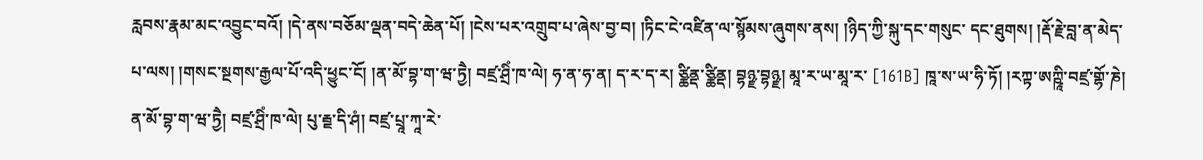རླབས་རྣམ་མང་འབྱུང་བའོ། །དེ་ནས་བཅོམ་ལྡན་བདེ་ཆེན་པོ། །ངེས་པར་འགྲུབ་པ་ཞེས་བྱ་བ། །ཏིང་ངེ་འཛིན་ལ་སྙོམས་ཞུགས་ནས། །ཉིད་ཀྱི་སྐུ་དང་གསུང་ དང་ཐུགས། །རྡོ་རྗེ་བླ་ན་མེད་པ་ལས། །གསང་སྔགས་རྒྱལ་པོ་འདི་ཕྱུང་ངོ། །ན་མོ་བྷ་ག་ཝ་ཏྱཻ། བཛྲ་ཤྲིཾ་ཁ་ལེ། ཧ་ན་ཧ་ན། ད་ར་ད་ར། ཙྪིནྡ་ཙྪིནྡ། བྷཉྫ་བྷཉྫ། མཱ་ར་ཡ་མཱ་ར་ [161B] ཁཱ་ས་ཡ་ཧི་ཏོ། །རཀྟ་ཨཀྵཱི་བཛྲ་གྷོ་ཎེ། ན་མོ་བྷ་ག་ཝ་ཏྱཻ། བཛྲ་ཤྲིཾ་ཁ་ལེ། པུ་རྦྡ་དི་ཤཾ། བཛྲ་པྲཱ་ཀཱ་རེ་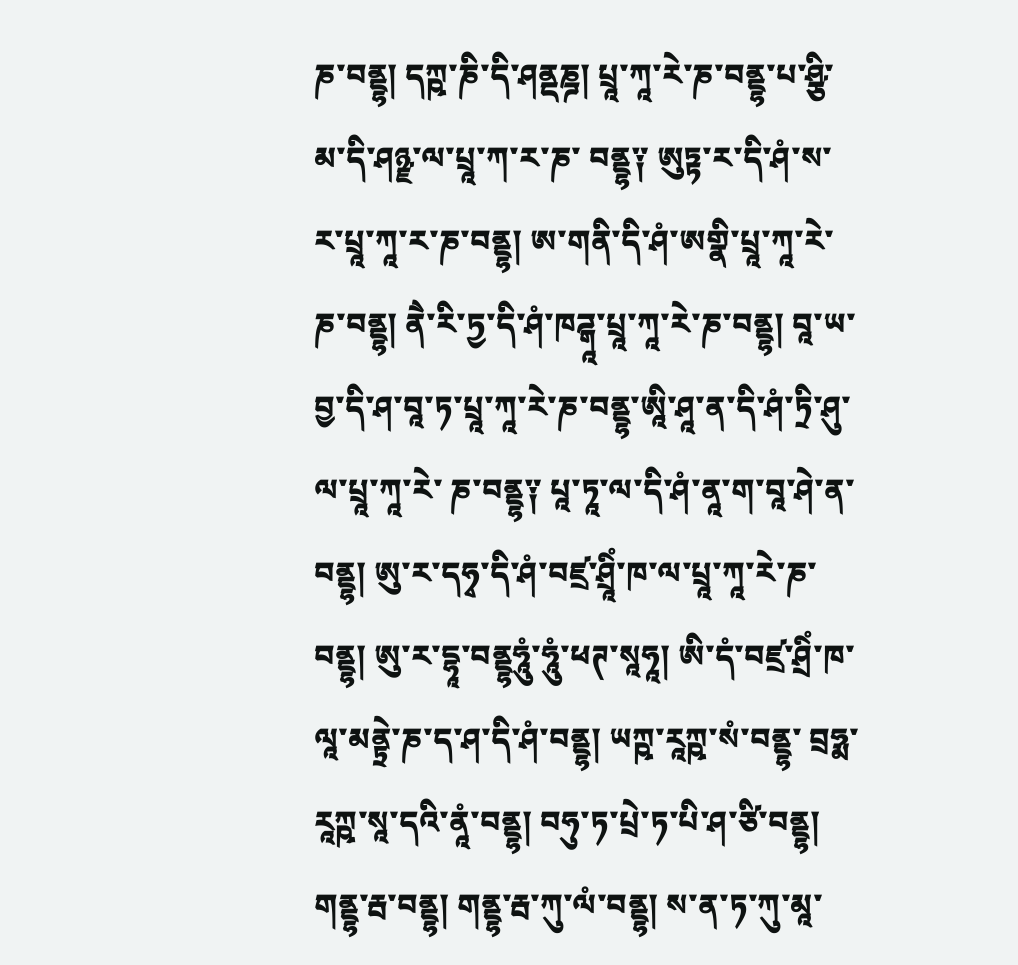ཎ་བནྡྷ། དཀྵ་ཎི་དི་ཤནྡཎྜ། པྲཱ་ཀཱ་རེ་ཎ་བནྡྷ་པ་ཤྩི་མ་དི་ཤཉྫ་ལ་པྲཱ་ཀ་ར་ཎ་ བནྡྷ༑ ཨུཏྟ་ར་དི་ཤཾ་ས་ར་པྲཱ་ཀཱ་ར་ཎ་བནྡྷ། ཨ་གནི་དི་ཤཾ་ཨགྣི་པྲཱ་ཀཱ་རེ་ཎ་བནྡྷ། ནཻ་རི་ཏྱ་དི་ཤཾ་ཁཌྒཱ་པྲཱ་ཀཱ་རེ་ཎ་བནྡྷ། བཱ་ཡ་བྱ་དི་ཤ་བཱ་ཏ་པྲཱ་ཀཱ་རེ་ཎ་བནྡྷ་ཨཱི་ཤཱ་ན་དི་ཤཾ་ཏྲི་ཤུ་ལ་པྲཱ་ཀཱ་རེ་ ཎ་བནྡྷ༑ པཱ་ཏཱ་ལ་དི་ཤཾ་ནཱ་ག་བཱ་ཤེ་ན་བནྡྷ། ཨུ་ར་དཧྭ་དི་ཤཾ་བཛྲ་ཤྲཱིཾ་ཁ་ལ་པྲཱ་ཀཱ་རེ་ཎ་བནྡྷ། ཨུ་ར་དྷཱ་བནྡྷཧཱུཾ་ཧཱུཾ་ཕཊ་སཱཧཱ། ཨི་དཾ་བཛྲ་ཤྲིཾ་ཁ་ལཱ་མནྟྲེ་ཎ་ད་ཤ་དི་ཤཾ་བནྡྷ། ཡཀྵ་རཱཀྵ་སཾ་བནྡྷ་ བྲཧྨ་རཱཀྵ་སཱ་དའི་ནཱཾ་བནྡྷ། བཧུ་ཏ་པྲེ་ཏ་པི་ཤ་ཙི་བནྡྷ། གནྡྷ་རྦ་བནྡྷ། གནྡྷ་རྦ་ཀུ་ལཾ་བནྡྷ། ས་ན་ཏ་ཀུ་མཱ་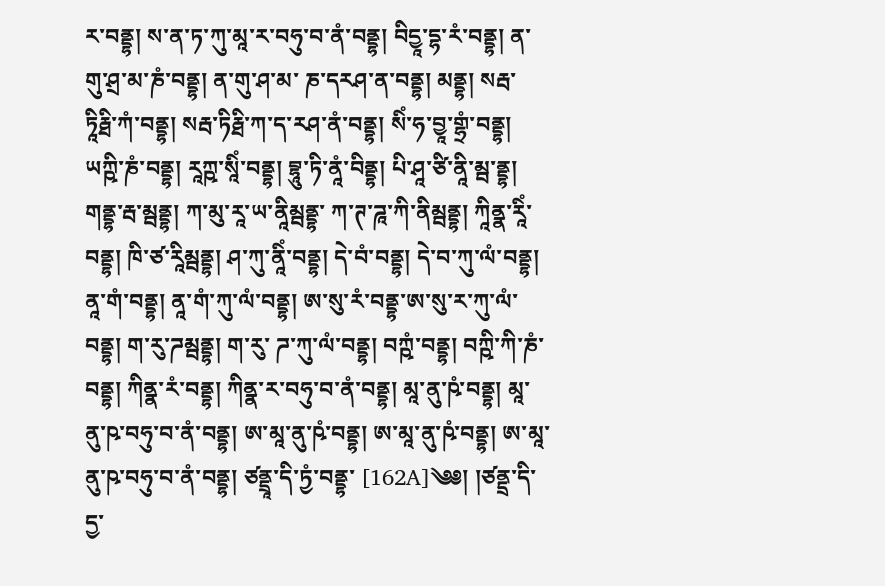ར་བནྡྷ། ས་ན་ཏ་ཀུ་མཱ་ར་བཧུ་བ་ནཾ་བནྡྷ། བིདྱཱ་དྷ་རཾ་བནྡྷ། ན་གུ་ཤྲ་མ་ཎཾ་བནྡྷ། ན་གུ་ཤ་མ་ ཎ་དརཤ་ན་བནྡྷ། མནྡྷ། སརྦ་ཏཱིརྠི་ཀཾ་བནྡྷ། སརྦ་ཏིརྠི་ཀ་ད་རཤ་ནཾ་བནྡྷ། སིཾ་ཧ་བྱཱ་གྷྲཾ་བནྡྷ། ཡཀྵི་ཎཾ་བནྡྷ། རཱཀྵ་སཱིཾ་བནྡྷ། བྷཱུ་ཏི་ནཱཾ་བིནྡྷ། པི་ཤཱ་ཙི་ནཱི་མྦ་ནྡྷ། གནྡྷ་རྦ་མྦནྡྷ། ཀ་མུ་རཱ་ཡ་ནཱིམྦནྡྷ་ ཀ་ཊ་ཌཱ་ཀི་ནིམྦནྡྷ། ཀཱིནྣ་རཱིཾ་བནྡྷ། ཁི་ཙ་རཱིམྦནྡྷ། ཤ་ཀུ་ནཱིཾ་བནྡྷ། དེ་བཾ་བནྡྷ། དེ་བ་ཀུ་ལཾ་བནྡྷ། ནཱ་གཾ་བནྡྷ། ནཱ་གཾ་ཀུ་ལཾ་བནྡྷ། ཨ་སུ་རཾ་བནྡྷ་ཨ་སུ་ར་ཀུ་ལཾ་བནྡྷ། ག་རུ་ཌམྦནྡྷ། ག་རུ་ ཌ་ཀུ་ལཾ་བནྡྷ། བཀྵཾ་བནྡྷ། བཀྵི་ཀི་ཎཾ་བནྡྷ། ཀིནྣ་རཾ་བནྡྷ། ཀིནྣ་ར་བཧུ་བ་ནཾ་བནྡྷ། མཱ་ནུ་ཥཾ་བནྡྷ། མཱ་ནུ་ཥ་བཧུ་བ་ནཾ་བནྡྷ། ཨ་མཱ་ནུ་ཥཾ་བནྡྷ། ཨ་མཱ་ནུ་ཥཾ་བནྡྷ། ཨ་མཱ་ནུ་ཥ་བཧུ་བ་ནཾ་བནྡྷ། ཙནྡྲཱ་དི་ཏྱཾ་བནྡྷ་ [162A]༄༅། །ཙནྡྲ་དི་དྱ་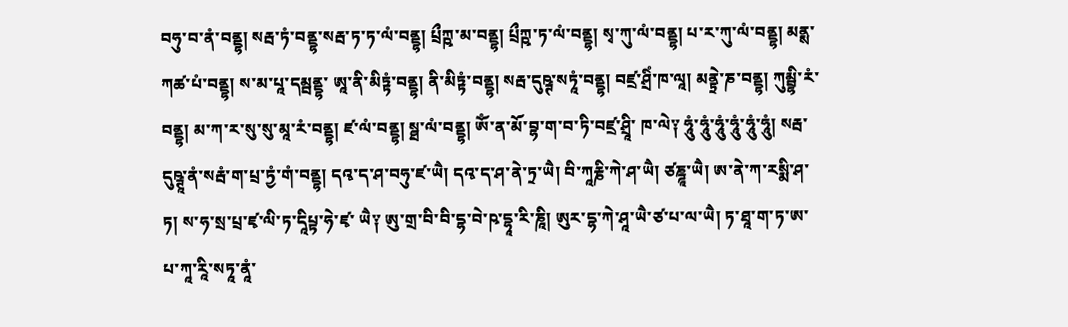བཧུ་བ་ནཾ་བནྡྷ། སརྦ་ཏཾ་བནྡྷ་སརྦ་ཏ་ཏ་ལཾ་བནྡྷ། པྲྀཀྵ་མ་བནྡྷ། པྲྀཀྵ་ཏ་ལཾ་བནྡྷ། སྭ་ཀུ་ལཾ་བནྡྷ། པ་ར་ཀུ་ལཾ་བནྡྷ། མནྶ་ཀཚ་པཾ་བནྡྷ། ས་མ་པཱ་དམྦནྡྷ་ ཨཱ་ནི་མིཏྟཾ་བནྡྷ། ནི་མིཏྟཾ་བནྡྷ། སརྦ་དུཥྚ་སཏཱཾ་བནྡྷ། བཛྲ་ཤྲིཾ་ཁ་ལཱ། མནྟྲེ་ཎ་བནྡྷ། ཀུམྦྷི་རཾ་བནྡྷ། མ་ཀ་ར་སུ་སུ་མཱ་རཾ་བནྡྷ། ཛ་ལཾ་བནྡྷ། སྠ་ལཾ་བནྡྷ། ཨོཾ་ན་མོ་བྷ་ག་བ་ཏི་བཛྲ་ཤྲཱི་ ཁ་ལེ༑ ཧཱུཾ་ཧཱུཾ་ཧཱུཾ་ཧཱུཾ་ཧཱུཾ་ཧཱུཾ། སརྦ་དུཥྚཱ་ནཾ་སརྦཾ་ག་པྲ་ཏྱཾ་གཾ་བནྡྷ། དའྭ་ད་ཤ་བཧུ་ཛ་ཡཻ། དའྭ་ད་ཤ་ནེ་ཏྲ་ཡཻ། བི་ཀཱརྞི་ཀེ་ཤ་ཡཻ། ཙཎྜཱ་ཡཻ། ཨ་ནེ་ཀ་རསྨི་ཤ་ཏ། ས་ཧ་སྲ་པྲ་ཛྭ་ལི་ཏ་དཱིཔྟ་ཧེ་ཛྭ་ ཡཻ༑ ཨུ་གྲ་བི་བི་དྷ་བེ་ཥ་དྷཱ་རི་ཎཱི། ཨུར་དྷ་ཀེ་ཤཱ་ཡཻ་ཙ་པ་ལ་ཡཻ། ཏ་ཐཱ་ག་ཏ་ཨ་པ་ཀཱ་རཱི་སཏཱ་ནཱཾ་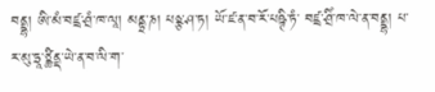བནྡྷ། ཨི་མཾ་བཛྲ་ཤྲཾ་ཁ་ལཱ། མནྟྲ་ཎ། པཉྩ་ཤ་ཏ། ཡོ་ཛ་ན་བ་རོ་པཥྚི་ཏཾ་ བཛྲ་ཤྲིཾ་ཁ་ལེ་ན་བནྡྷ། པ་ར་མུ་ཏྲཱ་ཙྪིནྡ་ཡེ་ན་བ་ལི་ག་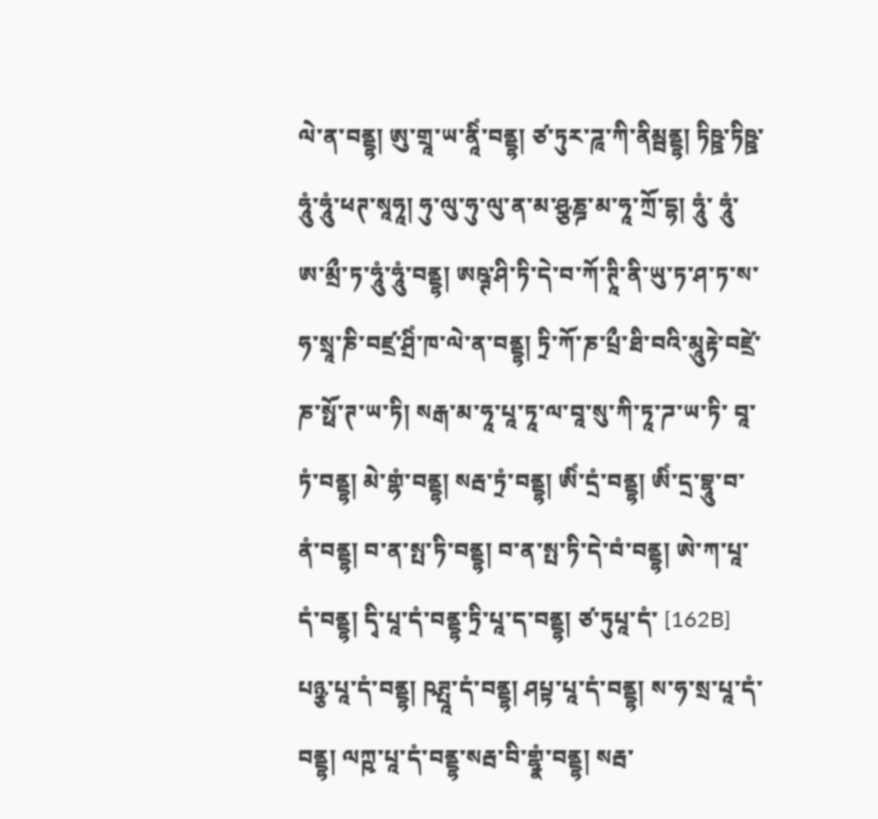ལེ་ན་བནྡྷ། ཨུ་གྲཱ་ཡ་ནཱིཾ་བནྡྷ། ཙ་ཏུར་ཌཱ་ཀི་ནིམྦནྡྷ། ཏིཥྛ་ཏིཥྛ་ཧཱུཾ་ཧཱུཾ་ཕཊ་སཱཧཱ། ཧུ་ལུ་ཧུ་ལུ་ན་མ་ཤྩཎྜ་མ་ཧཱ་ཀྲོ་དྷ། ཧཱུཾ་ ཧཱུཾ་ཨ་མྲྀ་ཏ་ཧཱུཾ་ཧཱུཾ་བནྡྷ། ཨཥྚ་ཤི་ཏི་དེ་བ་ཀོ་ཊཱི་ནི་ཡུ་ཏ་ཤ་ཏ་ས་ཧ་སྲཱ་ཎི་བཛྲ་ཤྲིཾ་ཁ་ལེ་ན་བནྡྷ། ཏྲི་ཀོ་ཎ་པྲྀ་ཐི་བའི་མཱུརྟེ་བཛྲེ་ཎ་སྥོ་ཊ་ཡ་ཏི། སརྒ་མ་ཧཱ་པཱ་ཏཱ་ལ་བཱ་སུ་ཀི་ཏཱ་ཌ་ཡ་ཏི་ བཱ་ཏཾ་བནྡྷ། མེ་གྷཾ་བནྡྷ། སརྦ་ཏྲཾ་བནྡྷ། ཨིཾ་དྲཾ་བནྡྷ། ཨིཾ་དྲ་བྷཱུ་བ་ནཾ་བནྡྷ། བ་ན་སྤ་ཏི་བནྡྷ། བ་ན་སྤ་ཏི་དེ་བཾ་བནྡྷ། ཨེ་ཀ་པཱ་དཾ་བནྡྷ། དྭི་པཱ་དཾ་བནྡྷ་ཏྲི་པཱ་ད་བནྡྷ། ཙ་ཏུཔཱ་དཾ་ [162B] པཉྩ་པཱ་དཾ་བནྡྷ། ཥཊྤཱ་དཾ་བནྡྷ། ཤཔྟ་པཱ་དཾ་བནྡྷ། ས་ཧ་སྲ་པཱ་དཾ་བནྡྷ། ལཀྵ་པཱ་དཾ་བནྡྷ་སརྦ་བི་གྷྣཾ་བནྡྷ། སརྦ་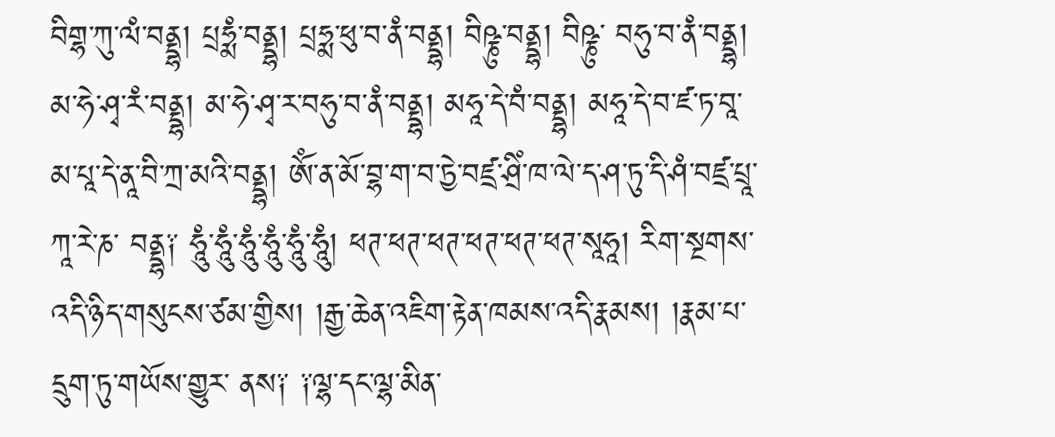བིགྷ་ཀུ་ལཾ་བནྡྷ། པྲཧྨཾ་བནྡྷ། པྲཧྨ་ཕུ་བ་ནཾ་བནྡྷ། བིཥྞུ་བནྡྷ། བིཥྞུ་ བཧུ་བ་ནཾ་བནྡྷ། མ་ཧེ་ཤྭ་རཾ་བནྡྷ། མ་ཧེ་ཤྭ་ར་བཧུ་བ་ནཾ་བནྡྷ། མཧཱ་དེ་བཾ་བནྡྷ། མཧཱ་དེ་བ་ཛ་ཏ་བཱ་མ་པཱ་དེ་ནཱ་བི་ཀྲ་མའི་བནྡྷ། ཨོཾ་ན་མོ་བྷ་ག་བ་ཏྱེ་བཛྲ་ཤྲིཾ་ཁ་ལེ་ད་ཤ་ཏུ་དི་ཤཾ་བཛྲ་པྲཱ་ཀཱ་རེ་ཎ་ བནྡྷ༑ ཧཱུཾ་ཧཱུཾ་ཧཱུཾ་ཧཱུཾ་ཧཱུཾ་ཧཱུཾ། ཕཊ་ཕཊ་ཕཊ་ཕཊ་ཕཊ་ཕཊ་སཱཧཱ། རིག་སྔགས་འདི་ཉིད་གསུངས་ཙམ་གྱིས། །རྒྱ་ཆེན་འཇིག་རྟེན་ཁམས་འདི་རྣམས། །རྣམ་པ་དྲུག་ཏུ་གཡོས་གྱུར་ ནས༑ ༑ལྷ་དང་ལྷ་མིན་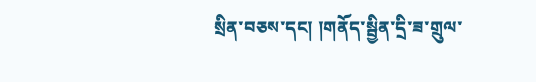སྲིན་བཅས་དང། །གནོད་སྦྱིན་དྲི་ཟ་གྲུལ་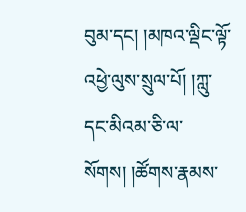བུམ་དང། །མཁའ་ལྡིང་ལྟོ་འཕྱེ་ལུས་སྲུལ་པོ། །ཀླུ་དང་མིའམ་ཅི་ལ་སོགས། །ཚོགས་རྣམས་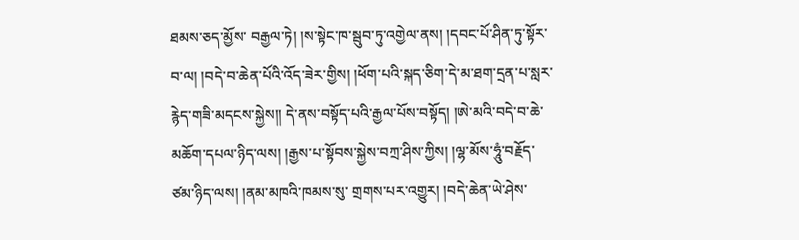ཐམས་ཅད་མྱོས་ བརྒྱལ་ཏེ། །ས་སྟེང་ཁ་སྦུབ་ཏུ་འགྱེལ་ནས། །དབང་པོ་ཤིན་ཏུ་སྟོར་བ་ལ། །བདེ་བ་ཆེན་པོའི་འོད་ཟེར་གྱིས། །ཕོག་པའི་སྐད་ཅིག་དེ་མ་ཐག་དྲན་པ་སླར་རྙེད་གཟི་མདངས་སྐྱེས།། དེ་ནས་བསྟོད་པའི་རྒྱལ་པོས་བསྟོད། །ཨེ་མའི་བདེ་བ་ཆེ་མཆོག་དཔལ་ཉིད་ལས། །རྒྱས་པ་སྟོབས་སྐྱེས་བཀྲ་ཤིས་ཀྱིས། །ལྷ་མོས་ཧཱུཾ་བརྗོད་ཙམ་ཉིད་ལས། །ནམ་མཁའི་ཁམས་སུ་ གྲགས་པར་འགྱུར། །བདེ་ཆེན་ཡེ་ཤེས་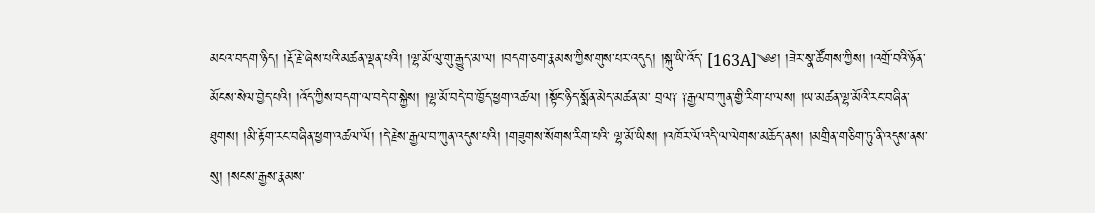མངའ་བདག་ཉིད། །རྡོ་རྗེ་ཞེས་པའི་མཚན་ལྡན་པའི། །ལྷ་མོ་ལུ་གུ་རྒྱུད་མ་ལ། །བདག་ཅག་རྣམས་ཀྱིས་གུས་པར་འདུད། །སྐུ་ཡི་འོད་ [163A]༄༅། །ཟེར་སྣ་ཚོགས་ཀྱིས། །འགྲོ་བའི་ཉོན་མོངས་སེལ་བྱེད་པའི། །འོད་ཀྱིས་བདག་ལ་བདེ་བ་སྐྱེས། །ལྷ་མོ་བདེ་བ་ཁྱོད་ཕྱག་འཚལ། །སྟོང་ཉིད་སྨོན་མེད་མཚན་མ་ བྲལ༑ ༑རྒྱལ་བ་ཀུན་གྱི་རིག་པ་ལས། །ཡ་མཚན་ལྷ་མོའི་རང་བཞིན་ཐུགས། །མི་རྟོག་རང་བཞིན་ཕྱག་འཚལ་ལོ། །དེ་རྗེས་རྒྱལ་བ་ཀུན་འདུས་པའི། །གཟུགས་སོགས་རིག་པའི་ ལྷ་མོ་ཡིས། །འཁོར་ལོ་འདི་ལ་ལེགས་མཆོད་ནས། །མགྲིན་གཅིག་ཏུ་ནི་འདུས་ནས་སུ། །སངས་རྒྱས་རྣམས་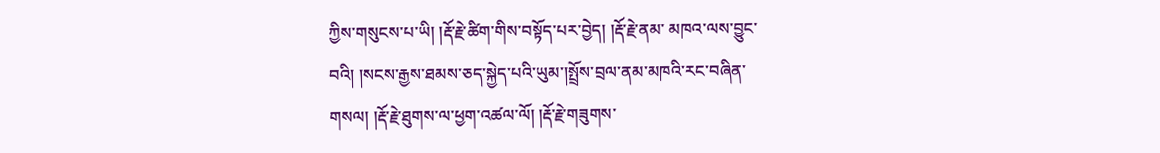ཀྱིས་གསུངས་པ་ཡི། །རྡོ་རྗེ་ཚིག་གིས་བསྟོད་པར་བྱེད། །རྡོ་རྗེ་ནམ་ མཁའ་ལས་བྱུང་བའི། །སངས་རྒྱས་ཐམས་ཅད་སྐྱེད་པའི་ཡུམ་།སྤྲོས་བྲལ་ནམ་མཁའི་རང་བཞིན་གསལ། །རྡོ་རྗེ་ཐུགས་ལ་ཕྱག་འཚལ་ལོ། །རྡོ་རྗེ་གཟུགས་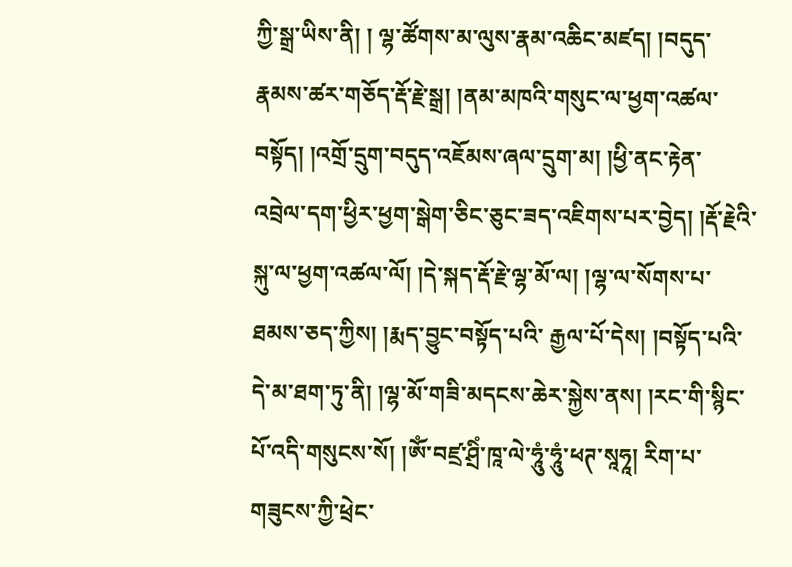ཀྱི་སྒྲ་ཡིས་ནི། ། ལྷ་ཚོགས་མ་ལུས་རྣམ་འཆིང་མཛད། །བདུད་རྣམས་ཚར་གཅོད་རྡོ་རྗེ་སྒྲ། །ནམ་མཁའི་གསུང་ལ་ཕྱག་འཚལ་བསྟོད། །འགྲོ་དྲུག་བདུད་འཇོམས་ཞལ་དྲུག་མ། །ཕྱི་ནང་རྟེན་ འབྲེལ་དག་ཕྱིར་ཕྱག་སྒེག་ཅིང་ཅུང་ཟད་འཇིགས་པར་བྱེད། །རྡོ་རྗེའི་སྐུ་ལ་ཕྱག་འཚལ་ལོ། །དེ་སྐད་རྡོ་རྗེ་ལྷ་མོ་ལ། །ལྷ་ལ་སོགས་པ་ཐམས་ཅད་ཀྱིས། །རྨད་བྱུང་བསྟོད་པའི་ རྒྱལ་པོ་དེས། །བསྟོད་པའི་དེ་མ་ཐག་ཏུ་ནི། །ལྷ་མོ་གཟི་མདངས་ཆེར་སྐྱེས་ནས། །རང་གི་སྙིང་པོ་འདི་གསུངས་སོ། །ཨོཾ་བཛྲ་ཤྲིཾ་ཁཱ་ལེ་ཧཱུཾ་ཧཱུཾ་ཕཊ་སཱཧཱ། རིག་པ་གཟུངས་ཀྱི་ཕྲེང་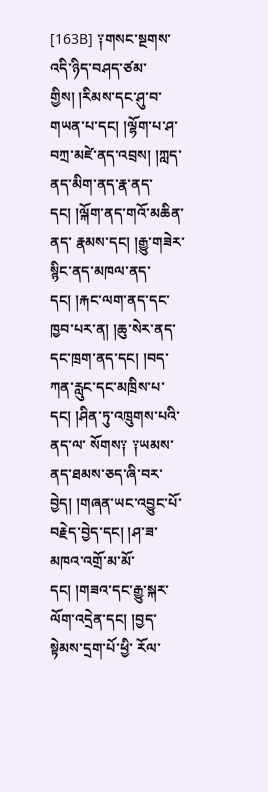[163B] ༑གསང་སྔགས་འདི་ཉིད་བཤད་ཙམ་གྱིས། །རིམས་དང་ཤུ་བ་གཡན་པ་དང། །ལྷོག་པ་ཤ་བཀྲ་མཛེ་ནད་འབྲས། །ཀླད་ནད་མིག་ནད་རྣ་ནད་དང། །ལྐོག་ནད་གའོ་མཆིན་ནད་ རྣམས་དང། །རྒྱུ་གཟེར་སྙིང་ནད་མཁལ་ནད་དང། །རྐང་ལག་ནད་དང་ཁྱབ་པར་ན། །ཆུ་སེར་ནད་དང་ཁྲག་ནད་དང། །བད་ཀན་རླུང་དང་མཁྲིས་པ་དང། །ཤིན་ཏུ་འཁྲུགས་པའི་ནད་ལ་ སོགས༑ ༑ཡམས་ནད་ཐམས་ཅད་ཞི་བར་བྱེད། །གཞན་ཡང་འབྱུང་པོ་བརྗེད་བྱེད་དང། །ཤ་ཟ་མཁའ་འགྲོ་མ་མོ་དང། །གཟའ་དང་རྒྱུ་སྐར་ལོག་འདྲེན་དང། །བྱད་སྟེམས་དྲག་པོ་ཕྱི་ རོལ་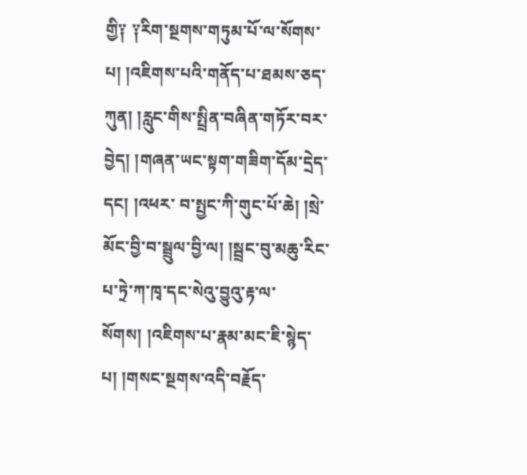གྱི༑ ༑རིག་སྔགས་གཏུམ་པོ་ལ་སོགས་པ། །འཇིགས་པའི་གནོད་པ་ཐམས་ཅད་ཀུན། །རླུང་གིས་སྤྲིན་བཞིན་གཏོར་བར་བྱེད། །གཞན་ཡང་སྟག་གཟིག་དོམ་དྲེད་དང། །འཕར་ བ་སྤྱང་ཀི་གུང་པོ་ཆེ། །སྲེ་མོང་བྱི་བ་སྦྲུལ་བྱི་ལ། །སྦྲང་བུ་མཆུ་རིང་པ་ཏྲེ་ཀ་ཁྭ་དང་སེའུ་བྱུའུ་རྟ་ལ་སོགས། །འཇིགས་པ་རྣམ་མང་ཇི་སྙེད་པ། །གསང་སྔགས་འདི་བརྗོད་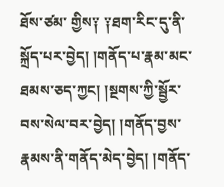ཐོས་ཙམ་ གྱིས༑ ༑ཐག་རིང་དུ་ནི་སྐྲོད་པར་བྱེད། །གནོད་པ་རྣམ་མང་ཐམས་ཅད་ཀྱང། །སྔགས་ཀྱི་སྦྱོར་བས་སེལ་བར་བྱེད། །གནོད་བྱས་རྣམས་ནི་གནོད་མེད་བྱེད། །གནོད་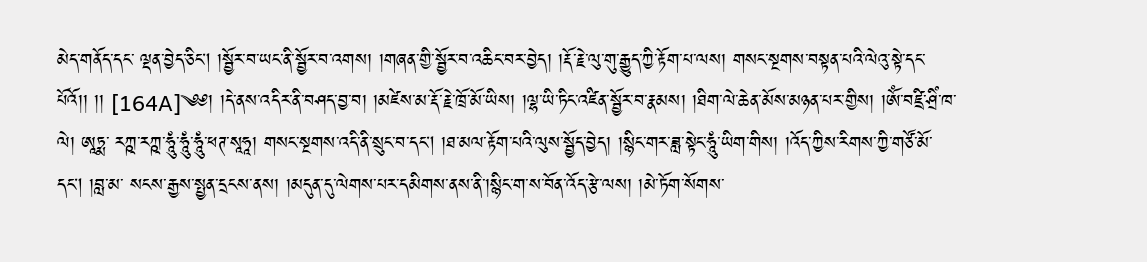མེད་གནོད་དང་ ལྡན་བྱེད་ཅིང། །སྦྱོར་བ་ཡང་ནི་སྦྱོར་བ་འགས། །གཞན་གྱི་སྦྱོར་བ་འཆིང་བར་བྱེད། །རྡོ་རྗེ་ལུ་གུ་རྒྱུད་ཀྱི་རྟོག་པ་ལས། གསང་སྔགས་བསྟན་པའི་ལེའུ་སྟེ་དང་པོའོ།། །། [164A]༄༅། །དེ་ནས་འདིར་ནི་བཤད་བྱ་བ། །མཛེས་མ་རྡོ་རྗེ་ཁྲོ་མོ་ཡིས། །ལྷ་ཡི་ཏིང་འཛིན་སྦྱོར་བ་རྣམས། །ཐིག་ལེ་ཆེན་མོས་མཉན་པར་གྱིས། །ཨོཾ་བཛྲི་ཤྲིཾ་ཁ་ལེ། ཨཱཏྨ་ རཀྵ་རཀྵ་ཧཱུཾ་ཧཱུཾ་ཧཱུཾ་ཕཊ་སཱཧཱ། གསང་སྔགས་འདི་ནི་སྲུང་བ་དང། །ཐ་མལ་རྟོག་པའི་ལུས་སྦྱོད་བྱེད། །སྙིང་གར་ཟླ་སྟེང་ཧཱུཾ་ཡིག་གིས། །འོད་ཀྱིས་རིགས་ཀྱི་གཙོ་མོ་དང། །བླ་མ་ སངས་རྒྱས་སྤྱན་དྲངས་ནས། །མདུན་དུ་ལེགས་པར་དམིགས་ནས་ནི་།སྙིང་ག་ས་བོན་འོད་རྩེ་ལས། །མེ་ཏོག་སོགས་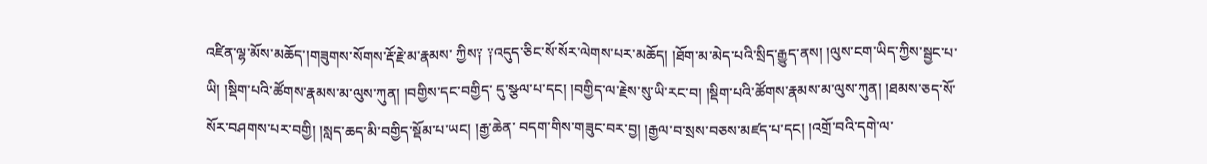འཛིན་ལྷ་མོས་མཆོད་།གཟུགས་སོགས་རྡོ་རྗེ་མ་རྣམས་ ཀྱིས༑ ༑འདུད་ཅིང་སོ་སོར་ལེགས་པར་མཆོད། །ཐོག་མ་མེད་པའི་སྲིད་རྒྱུད་ནས། །ལུས་ངག་ཡིད་ཀྱིས་སྦྱང་པ་ཡི། །སྡིག་པའི་ཚོགས་རྣམས་མ་ལུས་ཀུན། །བགྱིས་དང་བགྱིད་ དུ་སྩལ་པ་དང། །བགྱིད་ལ་རྗེས་སུ་ཡི་རང་བ། །སྡིག་པའི་ཚོགས་རྣམས་མ་ལུས་ཀུན། །ཐམས་ཅད་སོ་སོར་བཤགས་པར་བགྱི། །སླད་ཆད་མི་བགྱིད་སྡོམ་པ་ཡང། །རྒྱ་ཆེན་ བདག་གིས་གཟུང་བར་བྱ། །རྒྱལ་བ་སྲས་བཅས་མཛད་པ་དང། །འགྲོ་བའི་དགེ་ལ་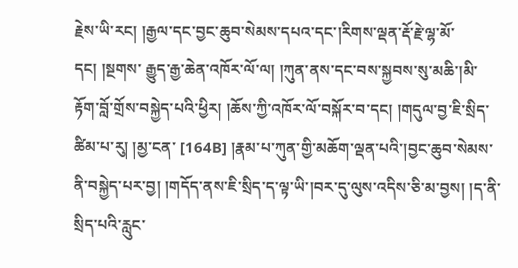རྗེས་ཡི་རང། །རྒྱལ་དང་བྱང་ཆུབ་སེམས་དཔའ་དང་།རིགས་ལྡན་རྡོ་རྗེ་ལྷ་མོ་དང། །སྔགས་ རྒྱུད་རྒྱ་ཆེན་འཁོར་ལོ་ལ། །ཀུན་ནས་དང་བས་སྐྱབས་སུ་མཆི་།མི་རྟོག་བློ་གྲོས་བསྐྱེད་པའི་ཕྱིར། །ཆོས་ཀྱི་འཁོར་ལོ་བསྐོར་བ་དང། །གདུལ་བྱ་ཇི་སྲིད་ཚིམ་པ་རུ། །མྱ་ངན་ [164B] །རྣམ་པ་ཀུན་གྱི་མཆོག་ལྡན་པའི་།བྱང་ཆུབ་སེམས་ནི་བསྐྱེད་པར་བྱ། །གདོད་ནས་ཇི་སྲིད་ད་ལྟ་ཡི་།བར་དུ་ལུས་འདིས་ཅི་མ་བྱས། །ད་ནི་སྲིད་པའི་རླུང་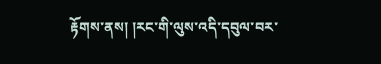རྟོགས་ནས། །རང་གི་ལུས་འདི་དབུལ་བར་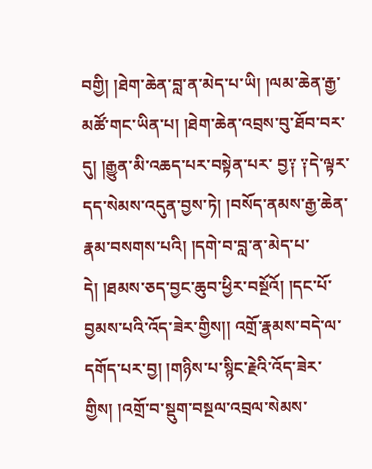བགྱི། །ཐེག་ཆེན་བླ་ན་མེད་པ་ཡི། །ལམ་ཆེན་རྒྱ་མཚོ་གང་ཡིན་པ། །ཐེག་ཆེན་འབྲས་བུ་ཐོབ་བར་དུ། །རྒྱུན་མི་འཆད་པར་བསྟེན་པར་ བྱ༑ ༑དེ་ལྟར་དད་སེམས་འདུན་བྱས་ཏེ། །བསོད་ནམས་རྒྱ་ཆེན་རྣམ་བསགས་པའི། །དགེ་བ་བླ་ན་མེད་པ་དེ། །ཐམས་ཅད་བྱང་ཆུབ་ཕྱིར་བསྔོའོ། །དང་པོ་བྱམས་པའི་འོད་ཟེར་གྱིས།། འགྲོ་རྣམས་བདེ་ལ་དགོད་པར་བྱ། །གཉིས་པ་སྙིང་རྗེའི་འོད་ཟེར་གྱིས། །འགྲོ་བ་སྡུག་བསྔལ་འབྲལ་སེམས་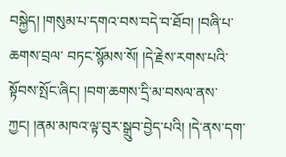བསྐྱེད། །གསུམ་པ་དགའ་བས་བདེ་བ་ཐོབ། །བཞི་པ་ཆགས་བྲལ་ བཏང་སྙོམས་སོ། །དེ་རྗེས་རགས་པའི་སྟོབས་སྤོང་ཞིང། །བག་ཆགས་དྲི་མ་བསལ་ནས་ཀྱང། །ནམ་མཁའ་ལྟ་བུར་སྒྲུབ་བྱེད་པའི། །དེ་ནས་དག་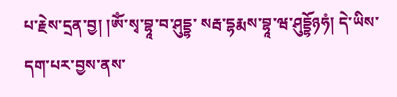པ་རྗེས་དྲན་བྱ། །ཨོཾ་སྭ་བྷཱ་བ་ཤུདྡྷ་ སརྦ་དྷརྨས་བྷཱ་ཝ་ཤུདྡྷོཉཧཾ། དེ་ཡིས་དག་པར་བྱས་ནས་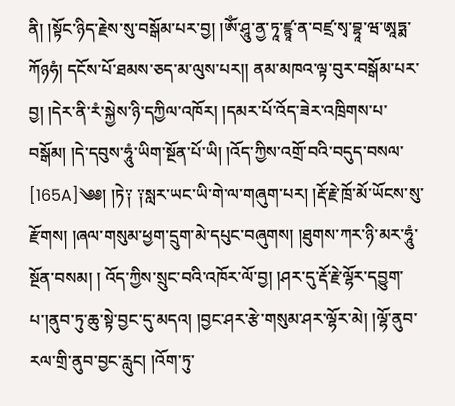ནི། །སྟོང་ཉིད་རྗེས་སུ་བསྒོམ་པར་བྱ། །ཨོཾ་ཤཱུ་ནྱ་ཏཱ་ཛྙཱ་ན་བཛྲ་སྭ་བྷཱ་ཝ་ཨཱཏྨ་ཀོཉཧཾ། དངོས་པོ་ཐམས་ཅད་མ་ལུས་པར།། ནམ་མཁའ་ལྟ་བུར་བསྒོམ་པར་བྱ། །དེར་ནི་རཾ་སྐྱེས་ཉི་དཀྱིལ་འཁོར། །དམར་པོ་འོད་ཟེར་འཁྲིགས་པ་བསྒོམ། །དེ་དབུས་ཧཱུཾ་ཡིག་སྔོན་པོ་ཡི། །འོད་ཀྱིས་འགྲོ་བའི་བདུད་བསལ་ [165A]༄༅། །ཏེ༑ ༑སླར་ཡང་ཡི་གེ་ལ་གཞུག་པར། །རྡོ་རྗེ་ཁྲོ་མོ་ཡོངས་སུ་རྫོགས། །ཞལ་གསུམ་ཕྱག་དྲུག་མེ་དཔུང་བཞུགས། །ཐུགས་ཀར་ཉི་མར་ཧཱུཾ་སྔོན་བསམ། ། འོད་ཀྱིས་སྲུང་བའི་འཁོར་ལོ་བྱ། །ཤར་དུ་རྡོ་རྗེ་ལྷོར་དབྱུག་པ་།ནུབ་ཏུ་ཆུ་སྟེ་བྱང་དུ་མདའ། །བྱང་ཤར་རྩེ་གསུམ་ཤར་ལྷོར་མེ། །ལྷོ་ནུབ་རལ་གྲི་ནུབ་བྱང་རླུང། །འོག་ཏུ་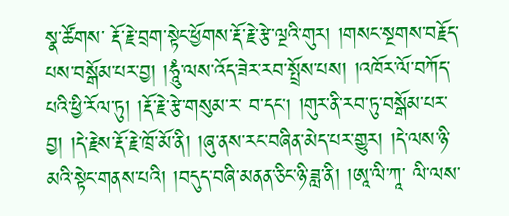སྣ་ཚོགས་ རྡོ་རྗེ་བྲག་སྟེང་ཕྱོགས་རྡོ་རྗེ་རྩེ་ལྔའི་གུར། །གསང་སྔགས་བརྗོད་པས་བསྒོམ་པར་བྱ། །ཧཱུཾ་ལས་འོད་ཟེར་རབ་སྤྲོས་པས། །འཁོར་ལོ་བཀོད་པའི་ཕྱི་རོལ་ཏུ། །རྡོ་རྗེ་རྩེ་གསུམ་ར་ བ་དང། །གུར་ནི་རབ་ཏུ་བསྒོམ་པར་བྱ། །དེ་རྗེས་རྡོ་རྗེ་ཁྲོ་མོ་ནི། །ཞུ་ནས་རང་བཞིན་མེད་པར་གྱུར། །དེ་ལས་ཉི་མའི་སྟེང་གནས་པའི། །བདུད་བཞི་མནན་ཅིང་ཉི་ཟླ་ནི། །ཨཱ་ལི་ཀཱ་ ལི་ལས་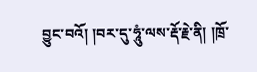བྱུང་བའོ། །བར་དུ་ཧཱུཾ་ལས་རྡོ་རྗེ་ནི། །ཁྲོ་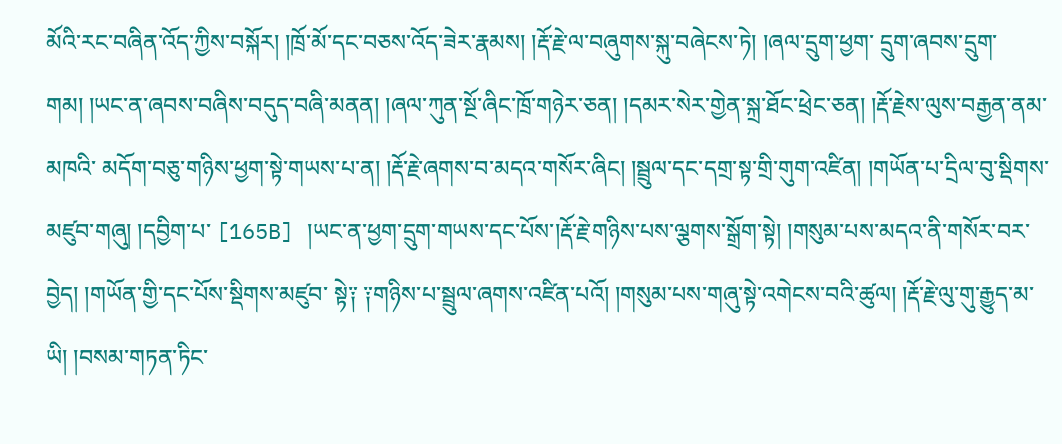མོའི་རང་བཞིན་འོད་ཀྱིས་བསྐོར། །ཁྲོ་མོ་དང་བཅས་འོད་ཟེར་རྣམས། །རྡོ་རྗེ་ལ་བཞུགས་སྐུ་བཞེངས་ཏེ། །ཞལ་དྲུག་ཕྱག་ དྲུག་ཞབས་དྲུག་གམ། །ཡང་ན་ཞབས་བཞིས་བདུད་བཞི་མནན། །ཞལ་ཀུན་སྔོ་ཞིང་ཁྲོ་གཉེར་ཅན། །དམར་སེར་གྱེན་སྐྲ་ཐོང་ཕྲེང་ཅན། །རྡོ་རྗེས་ལུས་བརྒྱན་ནམ་མཁའི་ མདོག་བཅུ་གཉིས་ཕྱག་སྟེ་གཡས་པ་ན། །རྡོ་རྗེ་ཞགས་བ་མདའ་གསོར་ཞིང། །སྦྲུལ་དང་དགྲ་སྟ་གྲི་གུག་འཛིན། །གཡོན་པ་དྲིལ་བུ་སྡིགས་མཛུབ་གཞུ། །དབྱིག་པ་ [165B] །ཡང་ན་ཕྱག་དྲུག་གཡས་དང་པོས་།རྡོ་རྗེ་གཉིས་པས་ལྕགས་སྒྲོག་སྟེ། །གསུམ་པས་མདའ་ནི་གསོར་བར་བྱེད། །གཡོན་གྱི་དང་པོས་སྡིགས་མཛུབ་ སྟེ༑ ༑གཉིས་པ་སྦྲུལ་ཞགས་འཛིན་པའོ། །གསུམ་པས་གཞུ་སྟེ་འགེངས་བའི་ཚུལ། །རྡོ་རྗེ་ལུ་གུ་རྒྱུད་མ་ཡི། །བསམ་གཏན་ཏིང་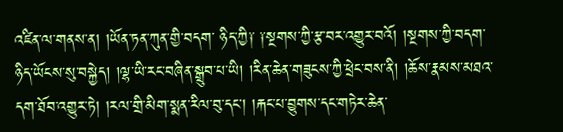འཛིན་ལ་གནས་ན། །ཡོན་ཏན་ཀུན་གྱི་བདག་ ཉིད་ཀྱི༑ ༑སྔགས་ཀྱི་རྩ་བར་འགྱུར་བའོ། །སྔགས་ཀྱི་བདག་ཉིད་ཡོངས་སུ་བསྐྱེད། །ལྷ་ཡི་རང་བཞིན་སྒྲུབ་པ་ཡི། །རིན་ཆེན་གཟུངས་ཀྱི་ཕྲེང་བས་ནི། །ཆོས་རྣམས་མཐའ་ དག་ཐོབ་འགྱུར་ཏེ། །རལ་གྲི་མིག་སྨན་རིལ་བུ་དང། །རྐང་པ་བྱུགས་དང་གཏེར་ཆེན་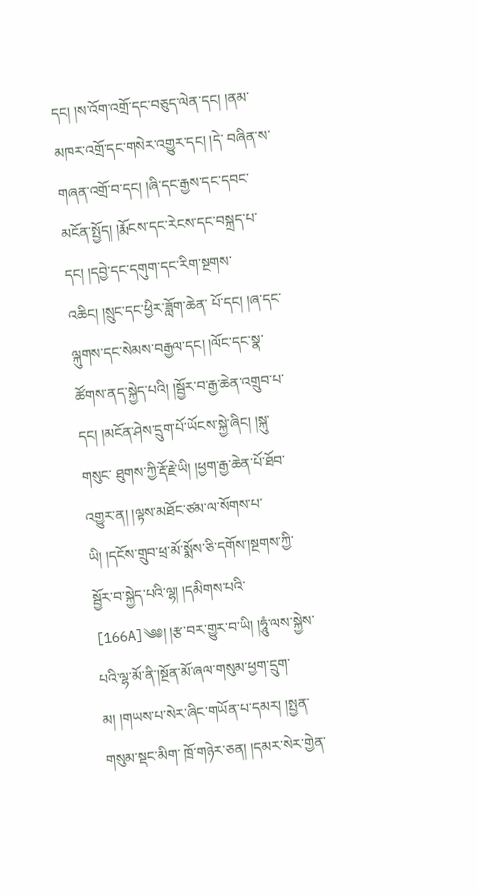དང། །ས་འོག་འགྲོ་དང་བཅུད་ལེན་དང། །ནམ་མཁར་འགྲོ་དང་གསེར་འགྱུར་དང། །དེ་ བཞིན་ས་གཞན་འགྲོ་བ་དང། །ཞི་དང་རྒྱས་དང་དབང་མངོན་སྤྱོད། །རྨོངས་དང་རེངས་དང་བསྐྲད་པ་དང། །དབྱེ་དང་དགུག་དང་རིག་སྔགས་འཆིང། །སྲུང་དང་ཕྱིར་ཟློག་ཆེན་ པོ་དང། །ཞ་དང་ལྐུགས་དང་སེམས་བརྒྱལ་དང། །ལོང་དང་སྣ་ཚོགས་ནད་སྐྱེད་པའི། །སྦྱོར་བ་རྒྱ་ཆེན་འགྲུབ་པ་དང། །མངོན་ཤེས་དྲུག་པོ་ཡོངས་སྐྱེ་ཞིང། །སྐུ་གསུང་ ཐུགས་ཀྱི་རྡོ་རྗེ་ཡི། །ཕྱག་རྒྱ་ཆེན་པོ་ཐོབ་འགྱུར་ན། །ལྟས་མཐོང་ཙམ་ལ་སོགས་པ་ཡི། །དངོས་གྲུབ་ཕྲ་མོ་སྨོས་ཅི་དགོས་།སྔགས་ཀྱི་སྦྱོར་བ་སྐྱེད་པའི་ལྷ། །དམིགས་པའི་ [166A]༄༅། །རྩ་བར་གྱུར་བ་ཡི། །ཧཱུཾ་ལས་སྐྱེས་པའི་ལྷ་མོ་ནི་།སྔོན་མོ་ཞལ་གསུམ་ཕྱག་དྲུག་མ། །གཡས་པ་སེར་ཞིང་གཡོན་པ་དམར། །སྤྱན་གསུམ་སྡང་མིག་ ཁྲོ་གཉེར་ཅན། །དམར་སེར་གྱེན་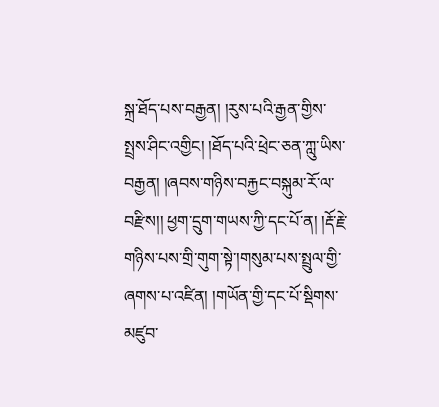སྐྲ་ཐོད་པས་བརྒྱན། །རུས་པའི་རྒྱན་གྱིས་སྤྲས་ཤིང་འགྱིང། །ཐོད་པའི་ཕྲེང་ཅན་ཀླུ་ཡིས་བརྒྱན། །ཞབས་གཉིས་བརྐྱང་བསྐུམ་རོ་ལ་བརྫིས།། ཕྱག་དྲུག་གཡས་ཀྱི་དང་པོ་ན། །རྡོ་རྗེ་གཉིས་པས་གྲི་གུག་སྟེ་།གསུམ་པས་སྤྲུལ་གྱི་ཞགས་པ་འཛིན། །གཡོན་གྱི་དང་པོ་སྡིགས་མཛུབ་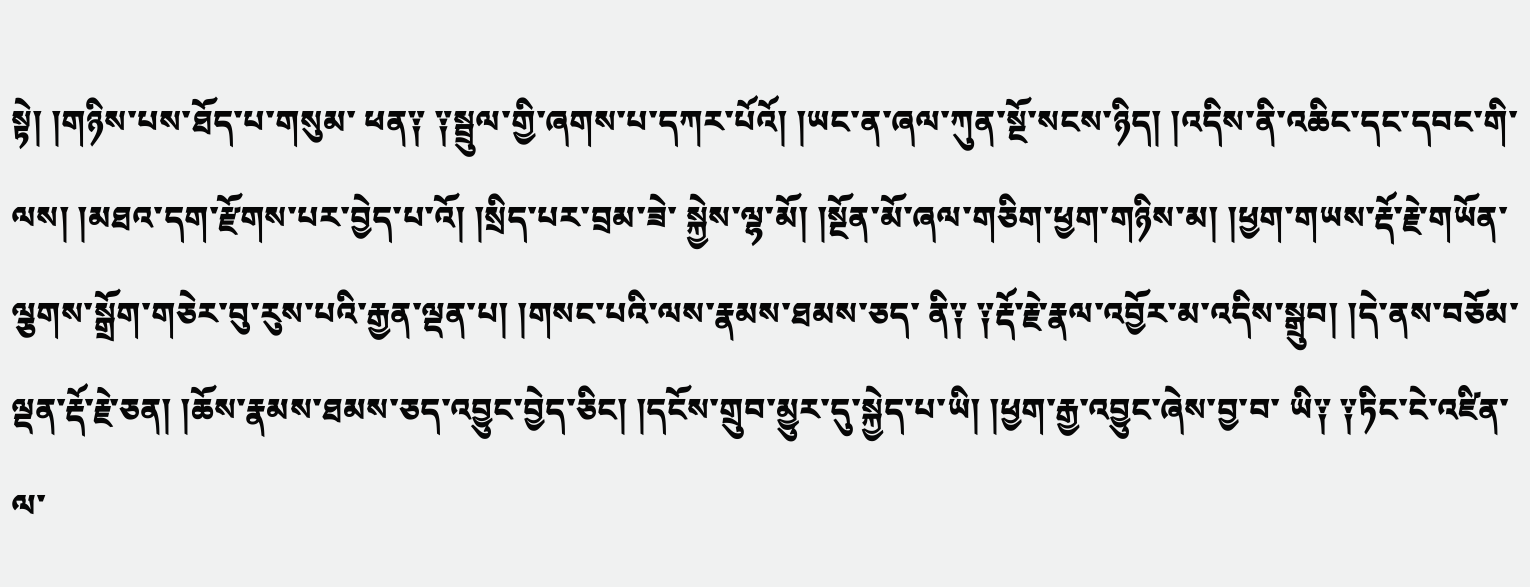སྟེ། །གཉིས་པས་ཐོད་པ་གསུམ་ ཕན༑ ༑སྦྲུལ་གྱི་ཞགས་པ་དཀར་པོའོ། །ཡང་ན་ཞལ་ཀུན་སྔོ་སངས་ཉིད། །འདིས་ནི་འཆིང་དང་དབང་གི་ལས། །མཐའ་དག་རྫོགས་པར་བྱེད་པ་འོ། །སྲིད་པར་བྲམ་ཟེ་ སྐྱེས་ལྷ་མོ། །སྔོན་མོ་ཞལ་གཅིག་ཕྱག་གཉིས་མ། །ཕྱག་གཡས་རྡོ་རྗེ་གཡོན་ལྕགས་སྒྲོག་གཅེར་བུ་རུས་པའི་རྒྱན་ལྡན་པ། །གསང་པའི་ལས་རྣམས་ཐམས་ཅད་ ནི༑ ༑རྡོ་རྗེ་རྣལ་འབྱོར་མ་འདིས་སྒྲུབ། །དེ་ནས་བཅོམ་ལྡན་རྡོ་རྗེ་ཅན། །ཆོས་རྣམས་ཐམས་ཅད་འབྱུང་བྱེད་ཅིང། །དངོས་གྲུབ་མྱུར་དུ་སྐྱེད་པ་ཡི། །ཕྱག་རྒྱ་འབྱུང་ཞེས་བྱ་བ་ ཡི༑ ༑ཏིང་ངེ་འཛིན་ལ་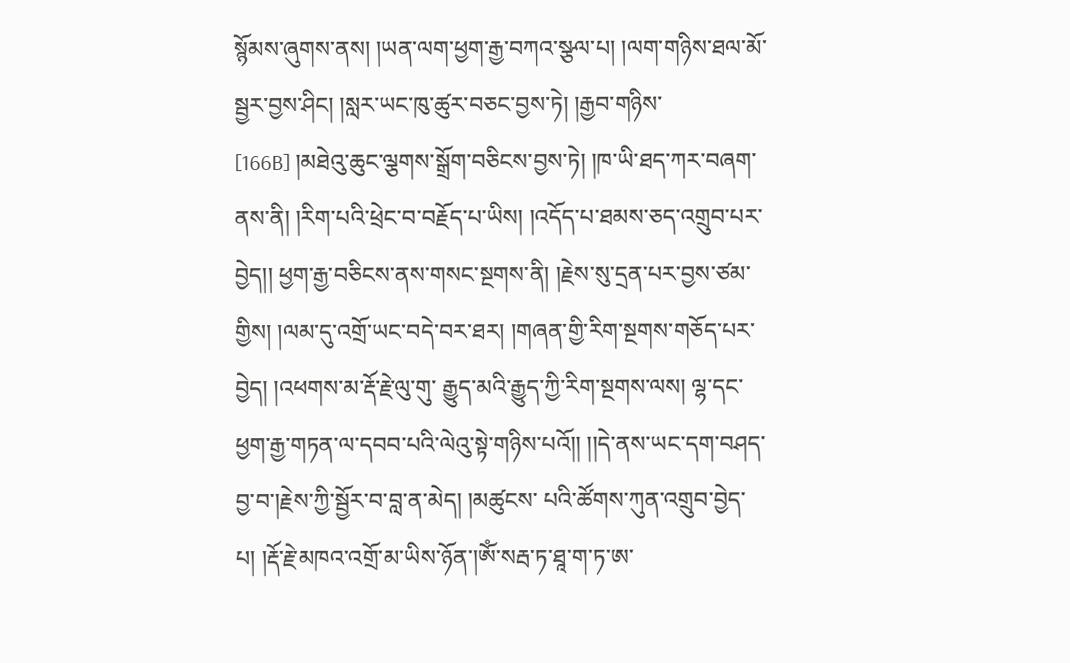སྙོམས་ཞུགས་ནས། །ཡན་ལག་ཕྱག་རྒྱ་བཀའ་སྩལ་པ། །ལག་གཉིས་ཐལ་མོ་སྦྱར་བྱས་ཤིང། །སླར་ཡང་ཁུ་ཚུར་བཅང་བྱས་ཏེ། །རྒྱབ་གཉིས་ [166B] །མཐེའུ་ཆུང་ལྕགས་སྒྲོག་བཅིངས་བྱས་ཏེ། །ཁ་ཡི་ཐད་ཀར་བཞག་ནས་ནི། །རིག་པའི་ཕྲེང་བ་བརྗོད་པ་ཡིས། །འདོད་པ་ཐམས་ཅད་འགྲུབ་པར་བྱེད།། ཕྱག་རྒྱ་བཅིངས་ནས་གསང་སྔགས་ནི། །རྗེས་སུ་དྲན་པར་བྱས་ཙམ་གྱིས། །ལམ་དུ་འགྲོ་ཡང་བདེ་བར་ཐར། །གཞན་གྱི་རིག་སྔགས་གཅོད་པར་བྱེད། །འཕགས་མ་རྡོ་རྗེ་ལུ་གུ་ རྒྱུད་མའི་རྒྱུད་ཀྱི་རིག་སྔགས་ལས། ལྷ་དང་ཕྱག་རྒྱ་གཏན་ལ་དབབ་པའི་ལེའུ་སྟེ་གཉིས་པའོ།། །།དེ་ནས་ཡང་དག་བཤད་བྱ་བ་།རྗེས་ཀྱི་སྦྱོར་བ་བླ་ན་མེད། །མཚུངས་ པའི་ཚོགས་ཀུན་འགྲུབ་བྱེད་པ། །རྡོ་རྗེ་མཁའ་འགྲོ་མ་ཡིས་ཉོན་།ཨོཾ་སརྦ་ཏ་ཐཱ་ག་ཏ་ཨ་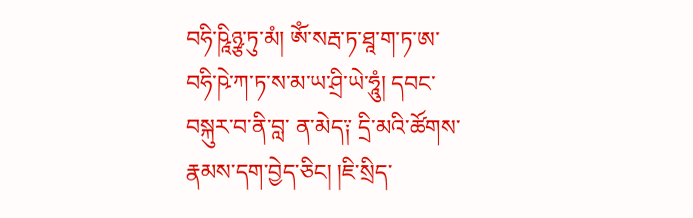བཧི་ཥཱིཉྩ་ཏུ་མཾ། ཨོཾ་སརྦ་ཏ་ཐཱ་ག་ཏ་ཨ་བཧི་ཥེ་ཀ་ཏ་ས་མ་ཡ་ཤྲི་ཡེ་ཧཱུཾ། དབང་བསྐུར་བ་ནི་བླ་ ན་མེད༑ དྲི་མའི་ཚོགས་རྣམས་དག་བྱེད་ཅིང། །ཇི་སྲིད་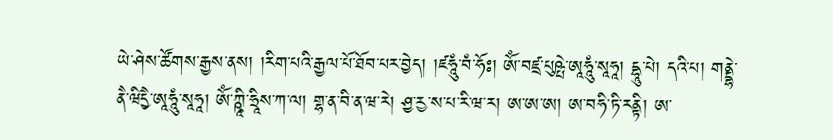ཡེ་ཤེས་ཚོགས་རྒྱས་ནས། །རིག་པའི་རྒྱལ་པོ་ཐོབ་པར་བྱེད། །ཛཧཱུཾ་བཾ་ཧོཿ། ཨོཾ་བཛྲ་པུཥྤེ་ཨཱཧཱུཾ་སཱཧཱ། དྷཱུ་པེ། དའི་པ། གནྡྷེ་ ནཻ་ཝིདྱཻ་ཨཱཧཱུཾ་སཱཧཱ། ཨོཾ་ཀྵཱི་ཧྲཱིས་ཀ་ལ། གྷ་ན་བི་ན་ཝ་རེ། ཤྱ་རྱ་ས་པ་རི་ཝ་ར། ཨ་ཨ་ཨ། ཨ་བཧི་ཏི་རནྟི། ཨ་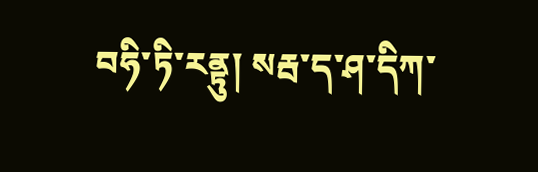བཧི་ཏི་རནྟུ། སརྦ་ད་ཤ་དིཀ་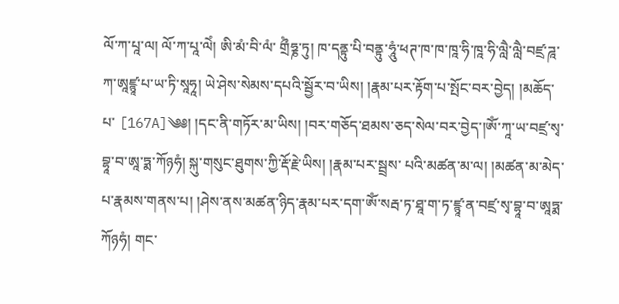ལོ་ཀ་པཱ་ལ། ལོ་ཀ་པཱ་ལེཾ། ཨི་མཾ་བི་ལཾ་ གྲྀཾཧྞ་ཏུ། ཁ་དནྟུ་པི་བནྟུ་ཧཱུཾ་ཕཊ་ཁ་ཁ་ཁཱ་ཧི་ཁཱ་ཧི་ལླཻ་ལླཻ་བཛྲ་ཌཱ་ཀ་ཨཱཛྙཱ་པ་ཡ་ཏི་སཱཧཱ། ཡེ་ཤེས་སེམས་དཔའི་སྦྱོར་བ་ཡིས། །རྣམ་པར་རྟོག་པ་སྤོང་བར་བྱེད། །མཆོད་པ་ [167A]༄༅། །དང་ནི་གཏོར་མ་ཡིས། །བར་གཅོད་ཐམས་ཅད་སེལ་བར་བྱེད་།ཨོཾ་ཀཱ་ཡ་བཛྲ་སྭ་བྷཱ་བ་ཨཱ་ཏྨ་ཀོཉཧཾ། སྐུ་གསུང་ཐུགས་ཀྱི་རྡོ་རྗེ་ཡིས། །རྣམ་པར་སྦྲས་ པའི་མཚན་མ་ལ། །མཚན་མ་མེད་པ་རྣམས་གནས་པ། །ཤེས་ནས་མཚན་ཉིད་རྣམ་པར་དག་ཨོཾ་སརྦ་ཏ་ཐཱ་ག་ཏ་ཛྙཱ་ན་བཛྲ་སྭ་བྷཱ་བ་ཨཱཏྨ་ཀོཉཧཾ། གང་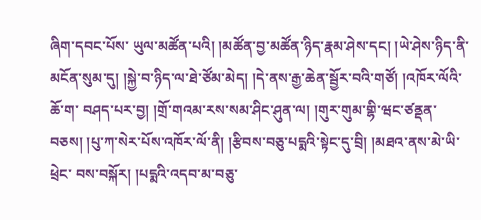ཞིག་དབང་པོས་ ཡུལ་མཚོན་པའི། །མཚོན་བྱ་མཚོན་ཉིད་རྣམ་ཤེས་དང། །ཡེ་ཤེས་ཉིད་ནི་མངོན་སུམ་དུ། །སྐྱེ་བ་ཉིད་ལ་ཐེ་ཙོམ་མེད། །དེ་ནས་རྒྱ་ཆེན་སྦྱོར་བའི་གཙོ། །འཁོར་ལོའི་ཆོ་ག་ བཤད་པར་བྱ། །གྲོ་གའམ་རས་སམ་ཤིང་ཤུན་ལ། །གུར་གུམ་གྷི་ཝང་ཙནྡན་བཅས། །པུ་ཀ་སེར་པོས་འཁོར་ལོ་ནི། །རྩིབས་བཅུ་པདྨའི་སྟེང་དུ་བྲི། །མཐའ་ནས་མེ་ཡི་ཕྲེང་ བས་བསྐོར། །པདྨའི་འདབ་མ་བཅུ་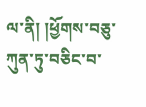ལ་ནི། །ཕྱོགས་བཅུ་ཀུན་ཏུ་བཅིང་བ་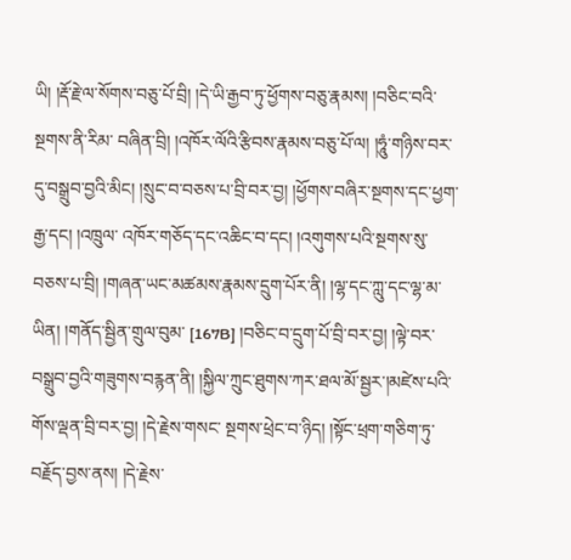ཡི། །རྡོ་རྗེ་ལ་སོགས་བཅུ་པོ་བྲི། །དེ་ཡི་རྒྱབ་ཏུ་ཕྱོགས་བཅུ་རྣམས། །བཅིང་བའི་སྔགས་ནི་རིམ་ བཞིན་བྲི། །འཁོར་ལོའི་རྩིབས་རྣམས་བཅུ་པོ་ལ། །ཧཱུཾ་གཉིས་བར་དུ་བསྒྲུབ་བྱའི་མིང། །སྲུང་བ་བཅས་པ་བྲི་བར་བྱ། །ཕྱོགས་བཞིར་སྔགས་དང་ཕྱག་རྒྱ་དང། །འཁྲུལ་ འཁོར་གཅོད་དང་འཆིང་བ་དང། །འགུགས་པའི་སྔགས་སུ་བཅས་པ་བྲི། །གཞན་ཡང་མཚམས་རྣམས་དྲུག་པོར་ནི། །ལྷ་དང་ཀླུ་དང་ལྷ་མ་ཡིན། །གནོད་སྦྱིན་གྲུལ་བུམ་ [167B] །བཅིང་བ་དྲུག་པོ་བྲི་བར་བྱ། །ལྟེ་བར་བསྒྲུབ་བྱའི་གཟུགས་བརྙན་ནི། །སྐྱིལ་ཀྲུང་ཐུགས་ཀར་ཐལ་མོ་སྦྱར་།མཛེས་པའི་གོས་ལྡན་བྲི་བར་བྱ། །དེ་རྗེས་གསང་ སྔགས་ཕྲེང་བ་ཉིད། །སྟོང་ཕྲག་གཅིག་ཏུ་བརྗོད་བྱས་ནས། །དེ་རྗེས་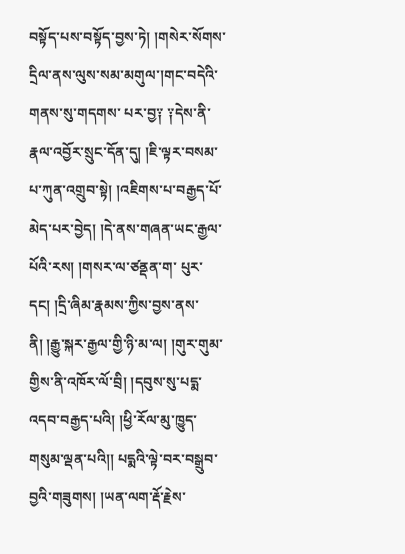བསྟོད་པས་བསྟོད་བྱས་ཏེ། །གསེར་སོགས་དྲིལ་ནས་ལུས་སམ་མགུལ་།གང་བདེའི་གནས་སུ་གདགས་ པར་བྱ༑ ༑དེས་ནི་རྣལ་འབྱོར་སྲུང་དོན་དུ། །ཇི་ལྟར་བསམ་པ་ཀུན་འགྲུབ་སྟེ། །འཇིགས་པ་བརྒྱད་པོ་མེད་པར་བྱེད། །དེ་ནས་གཞན་ཡང་རྒྱལ་པོའི་རས། །གསར་ལ་ཙནྡན་ག་ པུར་དང། །དྲི་ཞིམ་རྣམས་ཀྱིས་བྱས་ནས་ནི། །རྒྱུ་སྐར་རྒྱལ་གྱི་ཉི་མ་ལ། །གུར་གུམ་གྱིས་ནི་འཁོར་ལོ་བྲི། །དབུས་སུ་པདྨ་འདབ་བརྒྱད་པའི། །ཕྱི་རོལ་མུ་ཁྱུད་གསུམ་ལྡན་པའི།། པདྨའི་ལྟེ་བར་བསྒྲུབ་བྱའི་གཟུགས། །ཡན་ལག་རྡོ་རྗེས་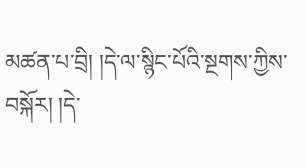མཚན་པ་བྲི། །དེ་ལ་སྙིང་པོའི་སྔགས་ཀྱིས་བསྐོར། །དེ་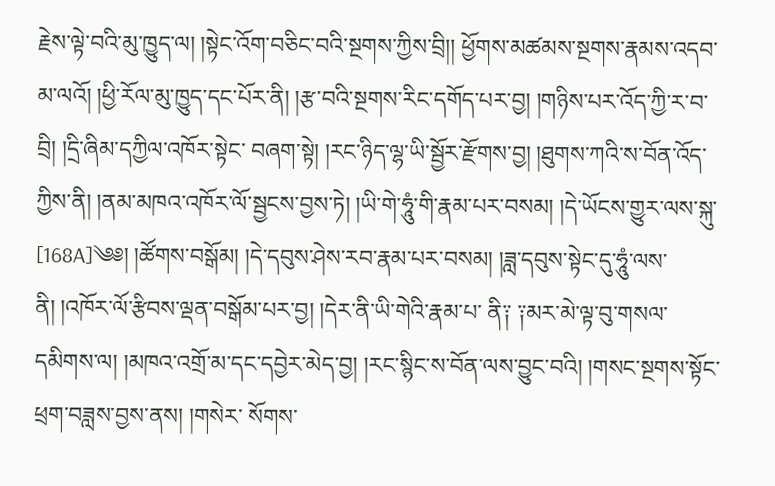རྗེས་ལྟེ་བའི་མུ་ཁྱུད་ལ། །སྟེང་འོག་བཅིང་བའི་སྔགས་ཀྱིས་བྲི།། ཕྱོགས་མཚམས་སྔགས་རྣམས་འདབ་མ་ལའོ། །ཕྱི་རོལ་མུ་ཁྱུད་དང་པོར་ནི། །རྩ་བའི་སྔགས་རིང་དགོད་པར་བྱ། །གཉིས་པར་འོད་ཀྱི་ར་བ་བྲི། །དྲི་ཞིམ་དཀྱིལ་འཁོར་སྟེང་ བཞག་སྟེ། །རང་ཉིད་ལྷ་ཡི་སྦྱོར་རྫོགས་བྱ། །ཐུགས་ཀའི་ས་བོན་འོད་ཀྱིས་ནི། །ནམ་མཁའ་འཁོར་ལོ་སྦྱངས་བྱས་ཏེ། །ཡི་གེ་ཧཱུཾ་གི་རྣམ་པར་བསམ། །དེ་ཡོངས་གྱུར་ལས་སྐུ་ [168A]༄༅། །ཚོགས་བསྒོམ། །དེ་དབུས་ཤེས་རབ་རྣམ་པར་བསམ། །ཟླ་དབུས་སྟེང་དུ་ཧཱུཾ་ལས་ནི། །འཁོར་ལོ་རྩིབས་ལྡན་བསྒོམ་པར་བྱ། །དེར་ནི་ཡི་གེའི་རྣམ་པ་ ནི༑ ༑མར་མེ་ལྟ་བུ་གསལ་དམིགས་ལ། །མཁའ་འགྲོ་མ་དང་དབྱེར་མེད་བྱ། །རང་སྙིང་ས་བོན་ལས་བྱུང་བའི། །གསང་སྔགས་སྟོང་ཕྲག་བཟླས་བྱས་ནས། །གསེར་ སོགས་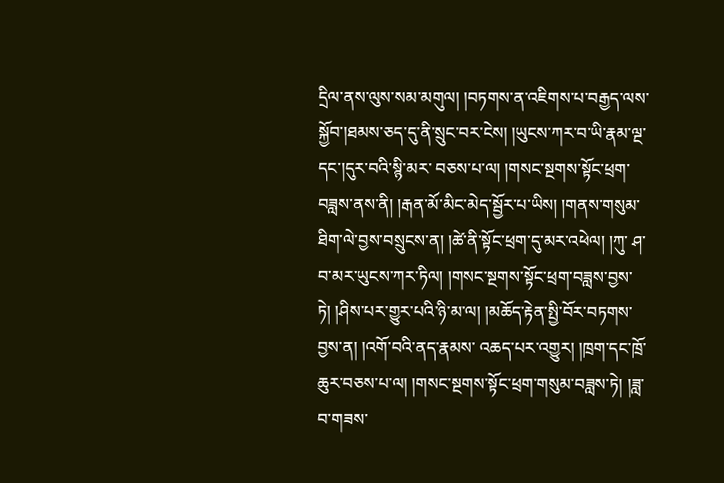དྲིལ་ནས་ལུས་སམ་མགུལ། །བཏགས་ན་འཇིགས་པ་བརྒྱད་ལས་སྐྱོབ་།ཐམས་ཅད་དུ་ནི་སྲུང་བར་ངེས། །ཡུངས་ཀར་བ་ཡི་རྣམ་ལྔ་དང་།དུར་བའི་སྙི་མར་ བཅས་པ་ལ། །གསང་སྔགས་སྟོང་ཕྲག་བཟླས་ནས་ནི། །རྒན་མོ་མིང་མེད་སྦྱོར་པ་ཡིས། །གནས་གསུམ་ཐིག་ལེ་བྱས་བསྲུངས་ན། །ཚེ་ནི་སྟོང་ཕྲག་དུ་མར་འཕེལ། །ཀུ་ ཤ་བ་མར་ཡུངས་ཀར་ཏིལ། །གསང་སྔགས་སྟོང་ཕྲག་བཟླས་བྱས་ཏེ། །ཤིས་པར་གྱུར་པའི་ཉི་མ་ལ། །མཆོད་རྟེན་སྤྱི་བོར་བཏགས་བྱས་ན། །འགོ་བའི་ནད་རྣམས་ འཆད་པར་འགྱུར། །ཁྲག་དང་ཁྲོ་ཆུར་བཅས་པ་ལ། །གསང་སྔགས་སྟོང་ཕྲག་གསུམ་བཟླས་ཏེ། །ཟླ་བ་གཟས་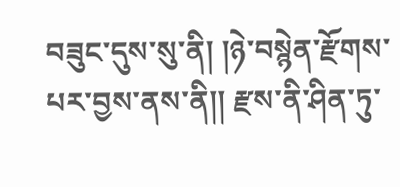བཟུང་དུས་སུ་ནི། །ཉེ་བསྙེན་རྫོགས་པར་བྱས་ནས་ནི།། རྫས་ནི་ཤིན་ཏུ་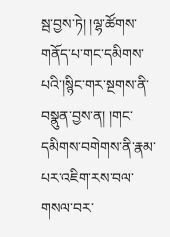སྦ་བྱས་ཏེ། །ལྷ་ཚོགས་གནོད་པ་གང་དམིགས་པའི་།སྙིང་གར་སྔགས་ནི་བསྣུན་བྱས་ན། །གང་དམིགས་བགེགས་ནི་རྣམ་པར་འཇིག་རས་བལ་གསལ་བར་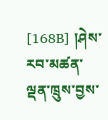[168B] །ཤེས་རབ་མཚན་ལྡན་ཁྲུས་བྱས་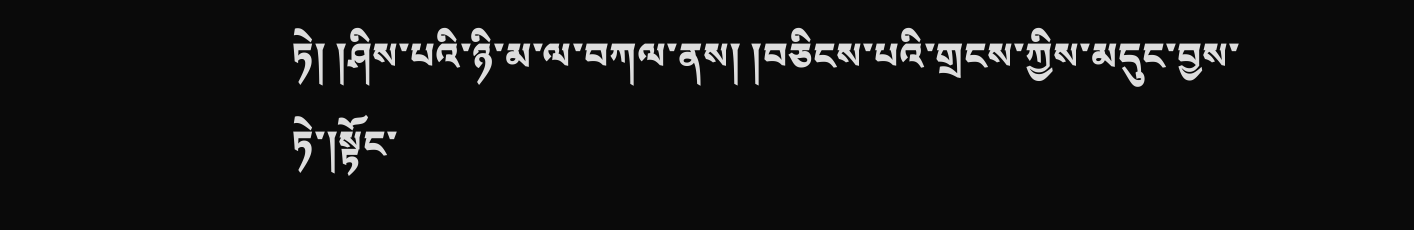ཏེ། །ཤིས་པའི་ཉི་མ་ལ་བཀལ་ནས། །བཅིངས་པའི་གྲངས་ཀྱིས་མདུང་བྱས་ཏེ་།སྟོང་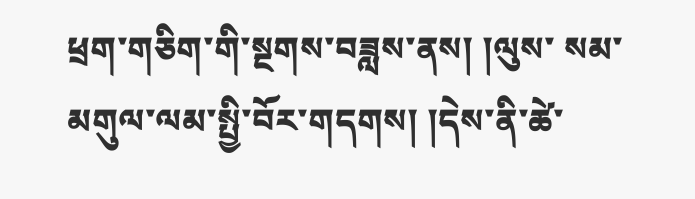ཕྲག་གཅིག་གི་སྔགས་བཟླས་ནས། །ལུས་ སམ་མགུལ་ལམ་སྤྱི་བོར་གདགས། །དེས་ནི་ཚེ་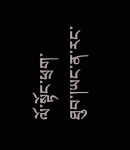ལོ་སྟོང་ཕྲག་ཐུབ་།ཡང་ན་རང་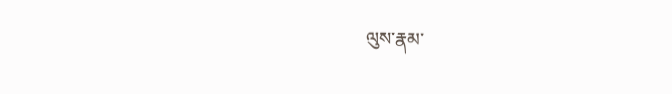ལུས་རྣམ་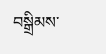བསྒྲིམས་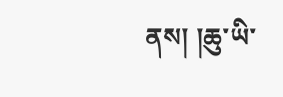ནས། །ཆུ་ཡི་